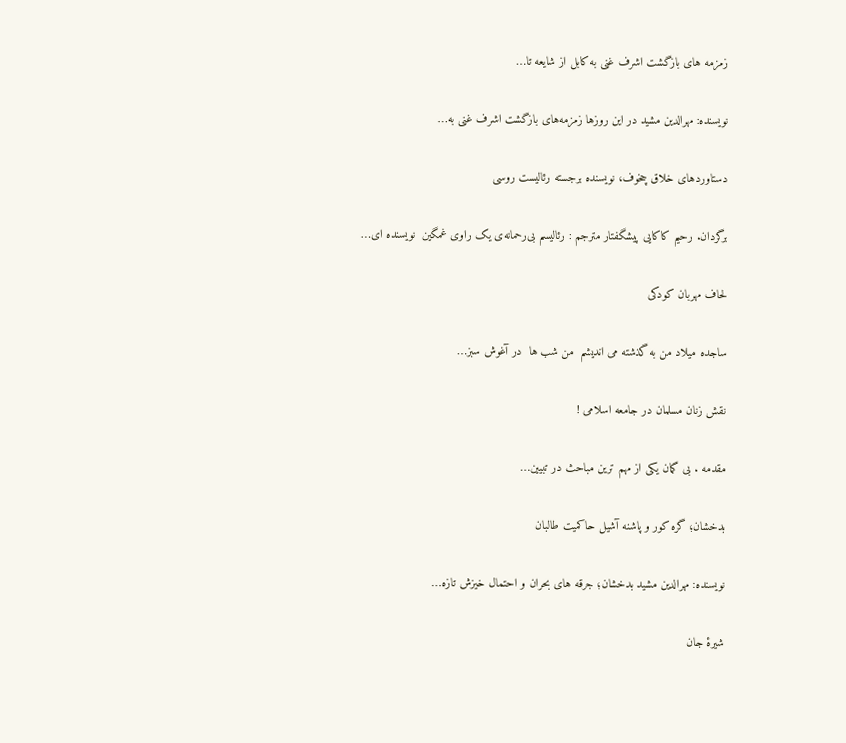زمزمه های بازگشت اشرف غنی به کابل از شایعه تا…

نویسنده: مهرالدین مشید در این روزها زمزمه‌های بازگشت اشرف غنی به…

دستاوردهای خلاق چخوف، نویسنده برجسته رئالیست روسی

برگردان. رحیم کاکایی پیشگفتار مترجم : رئالیسم بی‌رحمانه‌ی یک راوی غمگین  نویسنده ای…

لحاف مهربان کودکی

ساجده میلاد من به گذشته می اندیشم  من شب ها  در آغوش سبز…

نقش زنان مسلمان در جامعه اسلامی !

مقدمه . بی گمان یکی از مهم ترین مباحث در تبیین…

بدخشان؛ گره کور و پاشنه آشیل حاکمیت طالبان

نویسنده: مهرالدین مشید بدخشان؛ جرقه های بحران و احتمال خیزش تازه…

شیرۀ جان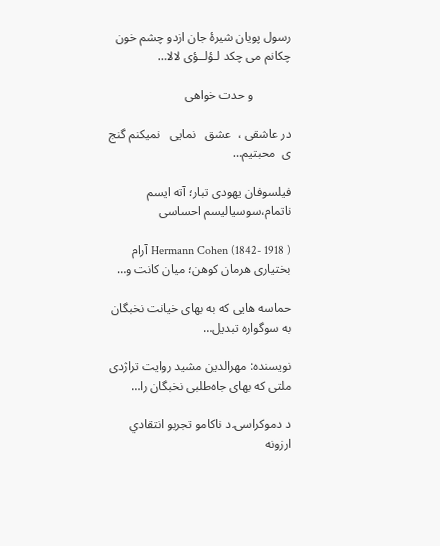رسول پویان شیرۀ جان ازدو چشم خون چکانم می چکد لـؤلــؤی لالا…

            و حدت خواهی

در عاشقی ،  عشق   نمایی   نمیکنم گنج  ی  محبتیم…

فیلسوفان یهودی تبار؛ آته ایسم ناتمام،سوسیالیسم احساسی

Hermann Cohen (1842- 1918 ) آرام بختیاری هرمان کوهن؛ میان کانت و…

حماسه هایی که به بهای خیانت نخبگان به سوگواره تبدیل…

نویسنده: مهرالدین مشید روایت تراژدی ملتی که بهای جاه‌طلبی نخبگان را…

د دموکراسۍ د ناکامو تجربو انتقادي ارزونه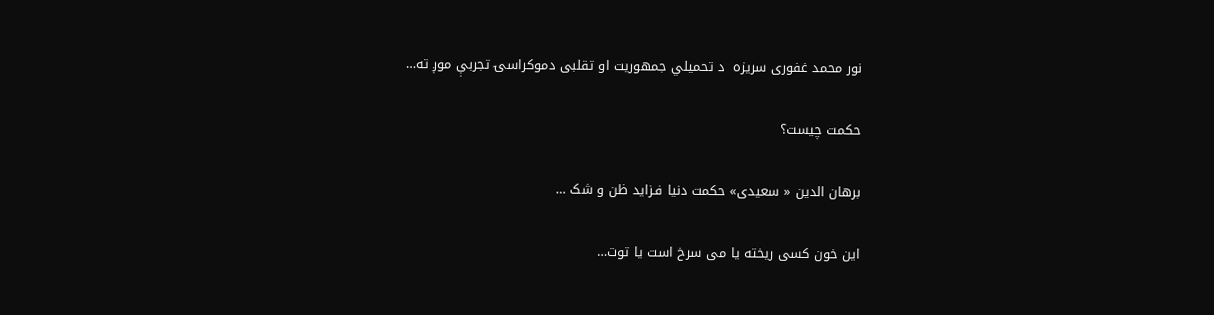نور محمد غفوری سریزه  د تحمیلي جمهوریت او تقلبی دموکراسۍ تجربې موږ ته…

حکمت چیست؟

برهان الدین « سعیدی» حکمت دنیا فـزاید ظن و شک …

این خون کسی ریخته یا می سرخ است یا توت…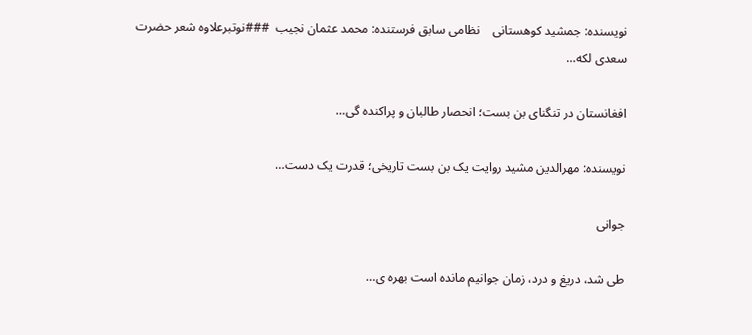نویسنده: جمشید کوهستانی    نظامی سابق فرستنده: محمد عثمان نجیب  ###نوتبرعلاوه شعر حضرت سعدی لکه…

افغانستان در تنگنای بن بست؛ انحصار طالبان و پراکنده گی…

نویسنده: مهرالدین مشید روایت یک بن بست تاریخی؛ قدرت یک دست…

جوانی

طی شد، دریغ و درد، زمان جوانیم مانده است بهره ی…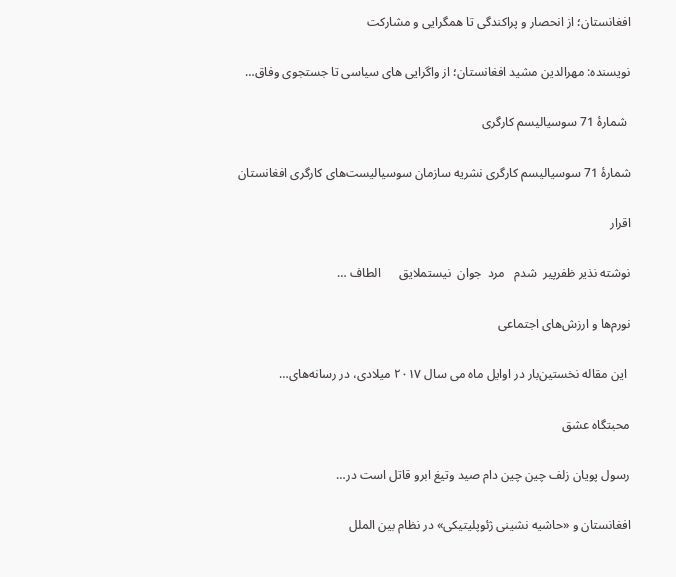افغانستان؛ از انحصار و پراکندگی تا همگرایی و مشارکت

نویسنده: مهرالدین مشید افغانستان؛ از واگرایی های سیاسی تا جستجوی وفاق…

 شمارۀ 71 سوسیالیسم کارگری

شمارۀ 71 سوسیالیسم کارگری نشریه سازمان سوسیالیست‌های کارگری افغانستان

اقرار

نوشته نذير ظفرپير  شدم   مرد  جوان  نيستملايق      الطاف …

نورم‌ها و ارزش‌های اجتماعی

 این مقاله نخستین‌بار در اوایل ماه می سال ۲۰۱۷ میلادی، در رسانه‌های…

محبتگاه عشق

رسول پویان زلف چین چین دام صید وتیغ ابرو قاتل است در…

افغانستان و «حاشیه نشینی ژئوپلیتیکی» در نظام بین الملل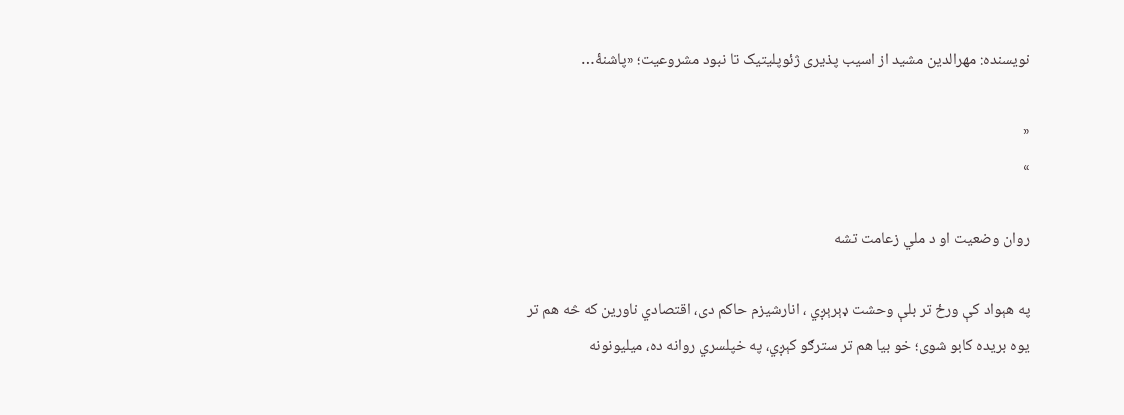نویسنده: مهرالدین مشید از اسیب پذیری ژئوپلیتیک تا نبود مشروعیت؛ «پاشنۀ…

«
»

روان وضعیت او د ملي زعامت تشه

په هېواد کې ورځ تر بلې وحشت ډېرېږي ، انارشیزم حاکم دی، اقتصادي ناورین که څه هم تر یوه بریده کابو شوی؛ خو بیا هم تر سترګو کېږي، په خپلسري روانه ده، میلیونونه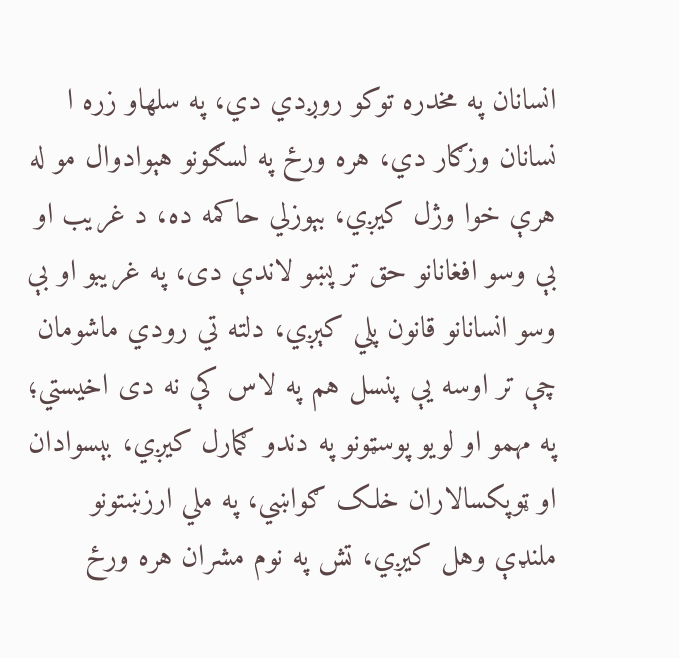انسانان په مخدره توکو روږدي دي، په سلهاو زره ا نسانان وزګار دي، هره ورځ په لسګونو هېوادوال مو له هرې خوا وژل کیږي، بېوزلي حاکمه ده، د غریب او بې وسو افغانانو حق تر پښو لاندې دی، په غریبو او بې وسو انسانانو قانون پلي کېږي، دلته تي رودي ماشومان چې تر اوسه یې پنسل هم په لاس کې نه دی اخیستي؛ په مهمو او لویو پوسټونو په دندو ګمارل کیږي، بېسوادان او ټوپکسالاران خلک ګواښي، په ملي ارزښتونو ملنډې وهل کیږي، تش په نوم مشران هره ورځ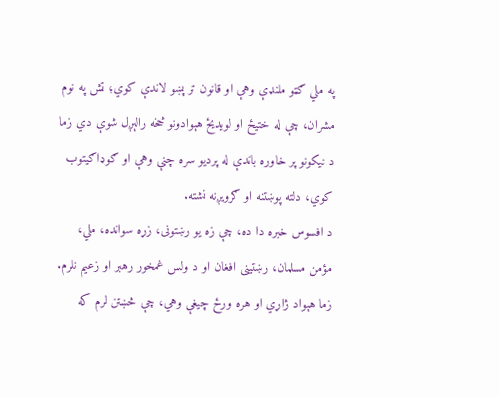په ملي ګټو ملنډې وهې او قانون تر پښو لاندې کوي؛ تش په نوم مشران، چې له ختیځ او لویدیځ هېوادونو څخه رالېږل شوې دي زما د نیکونو پر خاوره باندې له پردیو سره چنې وهې او ګوډاګیتوب کوي، دلته پوښتنه او ګرویږنه نشته.
د افسوس خبره دا ده، چې زه یو رښتونی، زړه سوانده، ملي، مؤمن مسلمان، رښتینی افغان او د ولس غمخور رهبر او زعیم نلرم. زما هېواد ژاړي او هره ورځ چیغې وهي، چې څښتن لرم که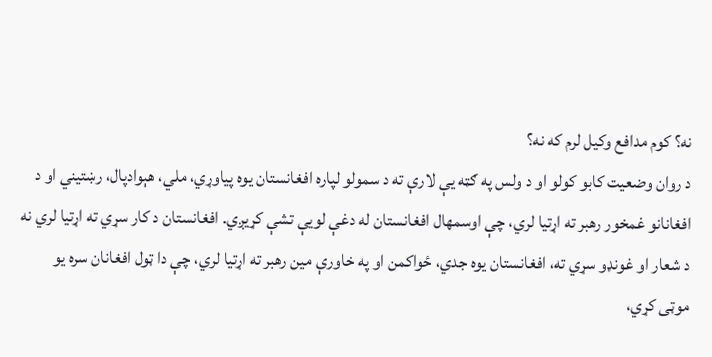نه؟ کوم مدافع وکیل لرم که نه؟
د روان وضعیت کابو کولو او د ولس په ګټه یې لارې ته د سمولو لپاره افغانستان یوه پیاوړي، ملي، هېوادپال، رښتیني او د افغانانو غمخور رهبر ته اړتیا لري، چې اوسمهال افغانستان له دغې لویې تشې کړیږي. افغانستان د کار سړي ته اړتیا لري نه د شعار او غونډو سړي ته، افغانستان یوه جدي، ځواکمن او په خاورې مین رهبر ته اړتیا لري، چې دا ټول افغانان سره یو موټی کړي،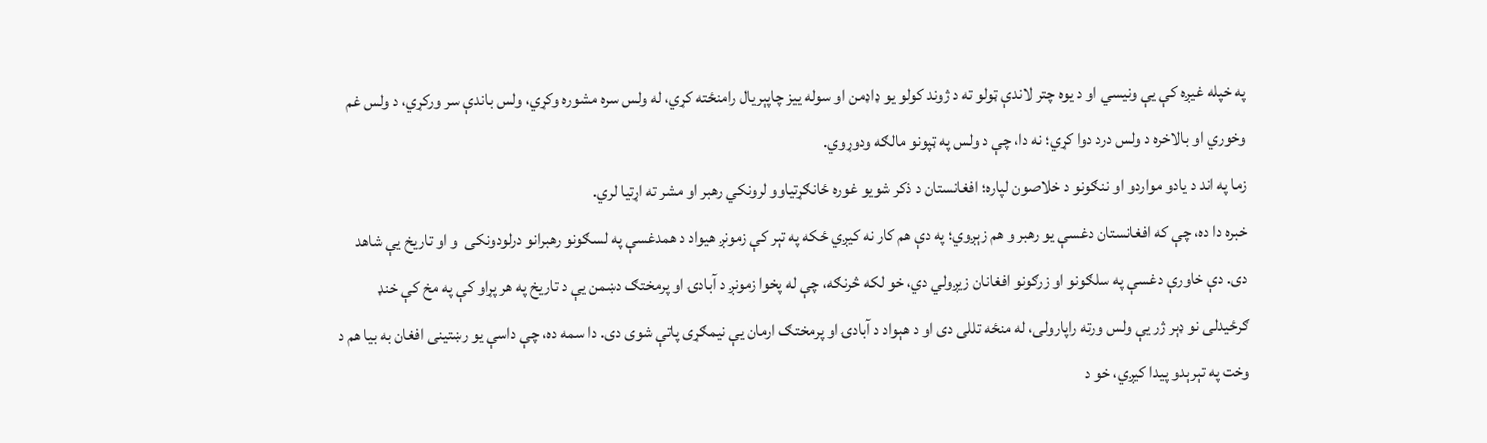په خپله غیږه کې یې ونیسي او د یوه چتر لاندې ټولو ته د ژوند کولو یو ډاډمن او سوله ییز چاپېریال رامنځته کړي، له ولس سره مشوره وکړي، ولس باندې سر ورکړي، د ولس غم وخوري او بالاخره د ولس درد دوا کړي؛ نه دا، چې د ولس په ټپونو مالګه ودوړوي.
زما په اند د یادو مواردو او ننګونو د خلاصون لپاره؛ افغانستان د ذکر شویو غوره ځانګړتیاوو لرونکي رهبر او مشر ته اړتیا لري.
خبره دا ده، چې که افغانستان دغسې یو رهبر و هم زېږوي؛ په دې هم کار نه کیږي ځکه په تېر کې زمونږ هیواد د همدغسې په لسګونو رهبرانو درلودونکی  و او تاریخ یې شاهد دی. دې خاورې دغسې په سلګونو او زرګونو افغانان زیږولي دي، خو لکه څرنګه، چې له پخوا زمونږ د آبادۍ او پرمختګ دښمن یې د تاریخ په هر پړاو کې په مخ کې خنډ ګرځیدلی نو ډېر ژر یې ولس ورته راپارولی، له منځه تللی دی او د هېواد د آبادۍ او پرمختګ ارمان یې نیمګړی پاتې شوی دی. دا سمه ده، چې داسې یو رښتینی افغان به بیا هم د وخت په تېرېدو پیدا کیږي، خو د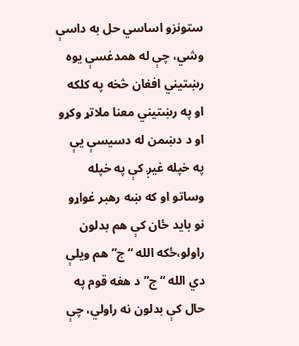ستونزو اساسي حل به داسې وشي، چې له همدغسې یوه رښتیني افغان څخه په کلکه او په رښتیني معنا ملاتړ وکړو او د دښمن له دسیسې یې په خپله غیږ کې په خپله وساتو او که ښه رهبر غواړو نو باید ځان کې هم بدلون راولو،ځکه الله “ج” هم ویلې دي الله “ج” د هغه قوم په حال کې بدلون نه راولي، چې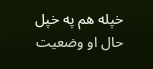خپله هم په خپل حال او وضعیت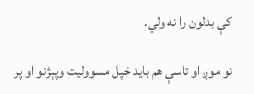کې بدلون را نه ولي.

نو موږ او تاسې هم باید خپل مسوولیت وپېژنو او پر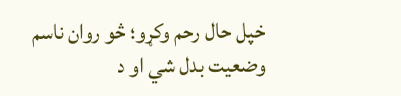خپل حال رحم وکړو؛ څو روان ناسم وضعیت بدل شي او د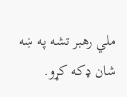ملي رهبر تشه په ښه شان ډکه کړو.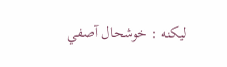لیکنه : خوشحال آصفي